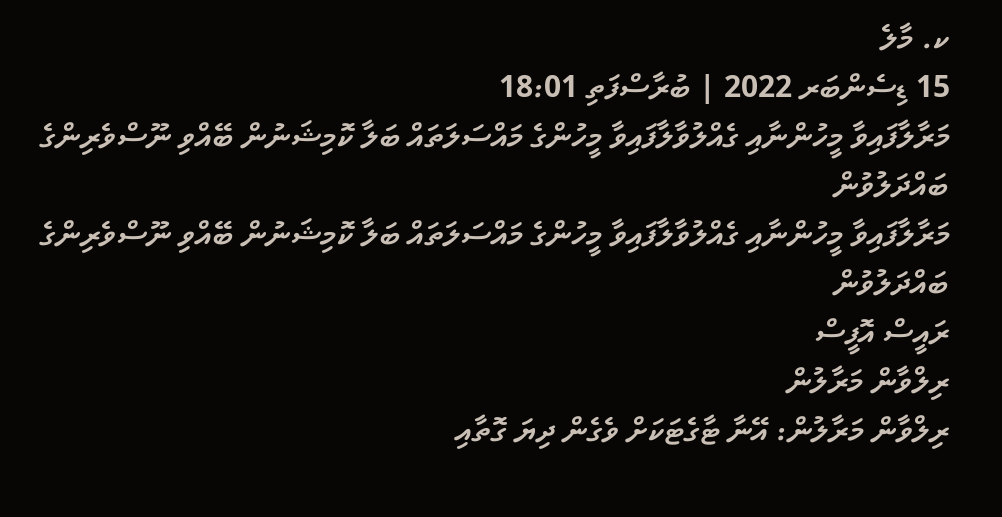ކ. މާލެ
15 ޑިސެންބަރ 2022 | ބުރާސްފަތި 18:01
މަރާލާފައިވާ މީހުންނާއި ގެއްލުވާލާފައިވާ މީހުންގެ މައްސަލަތައް ބަލާ ކޮމިޝަނުން ބޭއްވި ނޫސްވެރިންގެ ބައްދަލުވުން
މަރާލާފައިވާ މީހުންނާއި ގެއްލުވާލާފައިވާ މީހުންގެ މައްސަލަތައް ބަލާ ކޮމިޝަނުން ބޭއްވި ނޫސްވެރިންގެ ބައްދަލުވުން
ރައީސް އޮފީސް
ރިލްވާން މަރާލުން
ރިލްވާން މަރާލުން: އޭނާ ޓާގެޓަކަށް ވެގެން ދިޔަ ގޮތާއި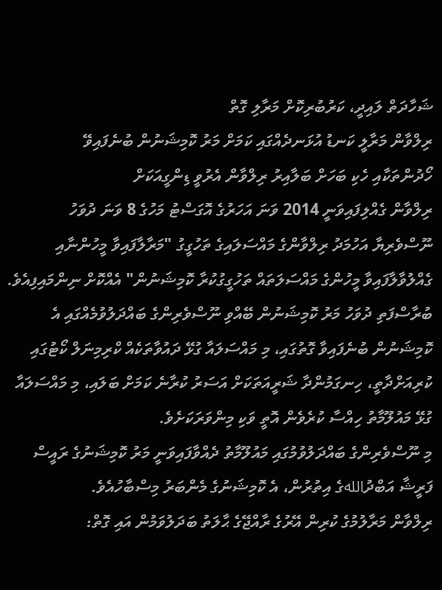ޝަހާދަތް ލައިދީ، ކަރުބުރިކޮށް މަރާލި ގޮތް
ރިލްވާން މަރާލީ ކަނޑު އުޅަނދެއްގައި ކަމަށް މަރު ކޮމިޝަނުން ބުނެފައިވޭ
ހޯދުންތަކާއި ހެކި ބަހަށް ބަލާއިރު ރިލްވާން އެރުވީ ޑިންގީއަކަށް
ރިލްވާން ގެއްލިފައިވަނީ 2014 ވަނަ އަހަރުގެ އޮގަސްޓު މަހުގެ 8 ވަނަ ދުވަހު
ނޫސްވެރިޔާ އަހުމަދު ރިލްވާންގެ މައްސަލައިގެ ތަހުގީގު "މަރާލާފައިވާ މީހުންނާއި ގެއްލުވާލާފައިވާ މީހުންގެ މައްސަލަތައް ތަހުގީގުކުރާ ކޮމިޝަނުން" އެއްކޮށް ނިންމައިފިއެވެ.
ބުރާސްފަތި ދުވަހު މަރު ކޮމިޝަނުން ބޭއްވި ނޫސްވެރިންގެ ބައްދަލުވުމެއްގައި އެ ކޮމިޝަނުން ބުނެފައިވާ ގޮތުގައި، މި މައްސަލައާ ގުޅޭ ދައުވާތަކެއް ކްރިމިނަލް ކޯޓުގައި ކުރިއަށްދާތީ، ހިނގަމުންދާ ޝަރީއަތަކަށް އަސަރު ކުރާނެ ކަމަށް ބަލައި، މި މައްސަލައާ ގުޅޭ މައުލޫމާތު ހިއްސާ ކުރެވެން އޮތީ ވަކި މިންވަރަކަށެވެ.
މި ނޫސްވެރިންގެ ބައްދަލުވުމުގައި މައުލޫމާތު ދެއްވާފައިވަނީ މަރު ކޮމިޝަނުގެ ރައީސް ފަރީޝާ އަބްދުاللهގެ އިތުރުން، އެ ކޮމިޝަނުގެ މެންބަރު މިސްބާހުއެވެ.
ރިލްވާން މަރާލުމުގެ ކުރިން އޭރުގެ ރާއްޖޭގެ ޙާލަތު ބަދަލުވަމުން އައި ގޮތް: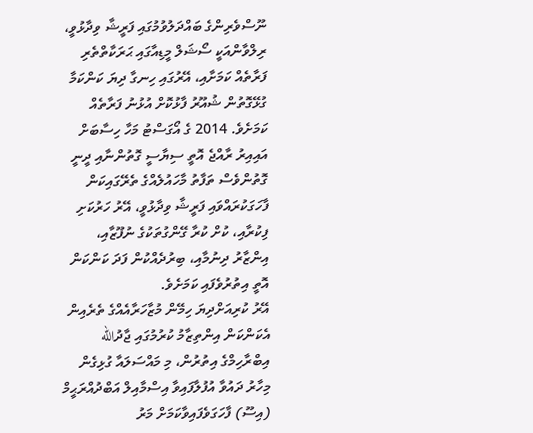ނޫސްވެރިންގެ ބައްދަލުވުމުގައި ފަރީޝާ ވިދާޅުވީ، ރިލްވާންއަކީ ސޯޝަލް މީޑިއާގައި ޙަރަކާތްތެރި ފަރާތެއް ކަމަށާއި، އޭރުގައި ހިނގާ ދިޔަ ކަންކަމާ ގުޅޭގޮތުން ޝުއޫރު ފާޅުކޮށް އުޅުނު ފަރާތެއް ކަމަށެވެ. 2014 ގެ އޯގަސްޓު މަހާ ހިސާބަށް އައިއިރު ރާއްޖެ އޮތީ ސިޔާސީ ގޮތުންނާއި ދީނީ ގޮތުންވެސް ތަފާތު މާހައުލެއްގެ ތެރޭގައިކަން ފާހަގަކުރައްވައި ފަރީޝާ ވިދާޅުވީ، އޭރު ހަރުކަށި ފިކުރާއި، ކުށް ކުރާ ގޭންގުތަކުގެ ނުފޫޒާއި، އިންޒާރު ދިނުމާއި، ބިރުދެއްކުން ފަދަ ކަންކަން އޮތީ އިތުރުވެފައި ކަމަށެވެ.
އޭރު ކުރިއަށްދިޔަ ހިމޭން މުޒާހަރާއެއްގެ ތެރެއިން އެކަންކަން އިންތިޒާމު ކުރުމުގައި ޖާދުالله އިބްރާހިމްގެ އިތުރުން، މި މައްސަލައާ ގުޅިގެން މިހާރު ދައުވާ އުފުލާފައިވާ އިސްމާއިލް އަބްދުއްރަޙީމް (އިސޫ) ފާހަގަވެފައިވާކަމަށް މަރު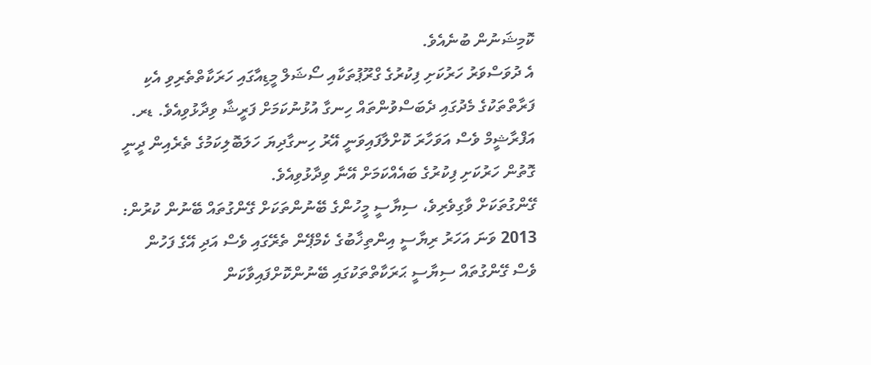ކޮމިޝަނުން ބުނެއެވެ.
އެ ދުވަސްވަރު ހަރުކަށި ފިކުރުގެ ގްރޫޕުތަކާއި ސޯޝަލް މީޑިއާގައި ހަރަކާތްތެރިވި އެކި ފަރާތްތަކުގެ މެދުގައި ދެބަސްވުންތައް ހިނގާ އުޅުނުކަމަށް ފަރީޝާ ވިދާޅުވިއެވެ. ޑރ. އަފްރާޝީމް ވެސް އަވަހާރަ ކޮށްލާފައިވަނީ އޭރު ހިނގާދިޔަ ހަލަބޮލިކަމުގެ ތެރެއިން ދީނީ ގޮތުން ހަރުކަށި ފިކުރުގެ ބައެއްކަމަށް އޭނާ ވިދާޅުވިއެވެ.
ގޭންގުތަކަށް ވާގިވެރިވެ، ސިޔާސީ މީހުންގެ ބޭނުންތަކަށް ގޭންގުތައް ބޭނުން ކުރުން:
2013 ވަނަ އަހަރު ރިޔާސީ އިންތިޚާބުގެ ކެމްޕޭން ތެރޭގައި ވެސް އަދި އޭގެ ފަހުން ވެސް ގޭންގުތައް ސިޔާސީ ޙަރަކާތްތަކުގައި ބޭނުންކޮށްފައިވާކަން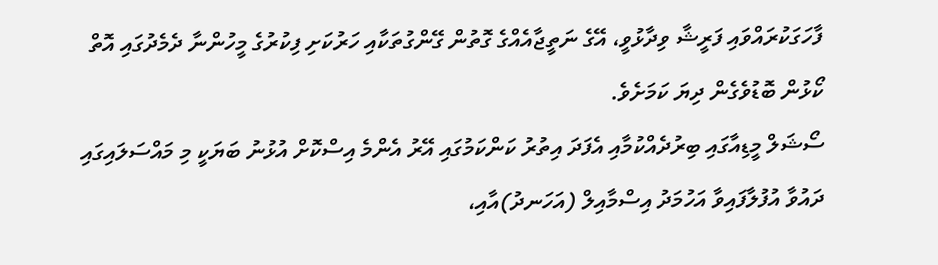ފާހަގަކުރައްވައި ފަރީޝާ ވިދާޅުވީ، އޭގެ ނަތީޖާއެއްގެ ގޮތުން ގޭންގުތަކާއި ހަރުކަށި ފިކުރުގެ މީހުންނާ ދެމެދުގައި އޮތް ކޯޅުން ބޮޑުވެގެން ދިޔަ ކަމަށެވެ.
ސޯޝަލް މީޑިއާގައި ބިރުދެއްކުމާއި އެފަދަ އިތުރު ކަންކަމުގައި އޭރު އެންމެ އިސްކޮށް އުޅުނު ބަޔަކީ މި މައްސަލައިގައި ދައުވާ އުފުލާފައިވާ އަހުމަދު އިސްމާއިލް (އަހަނދު)އާއި،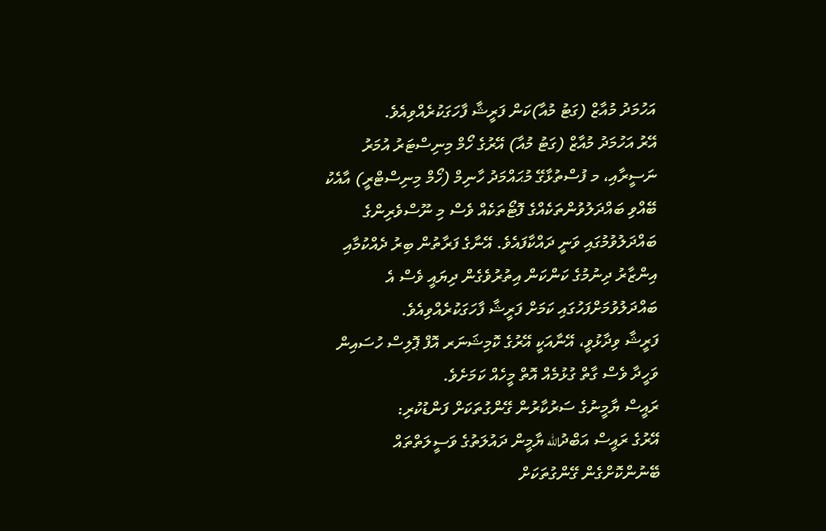އަހުމަދު މުއާޒް (ގަޓު މުއާ)ކަން ފަރީޝާ ފާހަގަކުރެއްވިއެވެ.
އޭރު އަހުމަދު މުއާޒް (ގަޓު މުއާ) އޭރުގެ ހޯމް މިނިސްޓަރު އުމަރު ނަސީރާއި، މ ފުސްތުޅާގޭ މުޙައްމަދު ހާނިމް (ހޯމް މިނިސްޓްރީ) އާއެކު ބޭއްވި ބައްދަލުވުންތަކެއްގެ ފޮޓޯތަކެއް ވެސް މި ނޫސްވެރިންގެ ބައްދަލުވުމުގައި ވަނީ ދައްކާފައެވެ. އޭނާގެ ފަރާތުން ބިރު ދެއްކުމާއި އިންޒާރު ދިނުމުގެ ކަންކަން އިތުރުވެގެން ދިޔައީ ވެސް އެ ބައްދަލުވުމަށްފަހުގައި ކަމަށް ފަރީޝާ ފާހަގަކުރެއްވިއެވެ.
ފަރީޝާ ވިދާޅުވީ، އޭނާއަކީ އޭރުގެ ކޮމިޝަނަރ އޮފް ޕޮލިސް ހުސައިން ވަހީދާ ވެސް ގާތް ގުޅުމެއް އޮތް މީހެއް ކަމަށެވެ.
ރައީސް ޔާމީނުގެ ސަރުކާރުން ގޭންގުތަކަށް ފަންޑުކުރި:
އޭރުގެ ރައީސް އަބްދުالله ޔާމީން ދައުލަތުގެ ވަސީލަތްތައް ބޭނުންކޮށްގެން ގޭންގުތަކަށް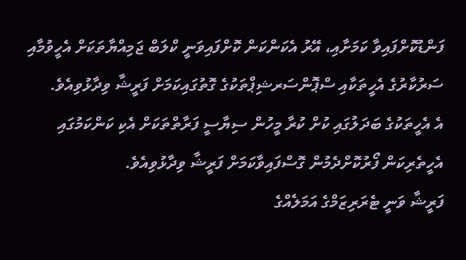ފަންޑުކޮށްފައިވާ ކަމަށާއި، އޭރު އެކަންކަން ކޮށްފައިވަނީ ކްލަބް ޖަމިއްޔާތަކަށް އެހީވުމާއި ސަރުކާރުގެ އެހީތަކާއި ސްޕޮންސަރޝިޕްތަކުގެ ގޮތުގައިކަމަށް ފަރީޝާ ވިދާޅުވިއެވެ.
އެ އެހީތަކުގެ ބަދަލުގައި ކުށް ކުރާ މީހުން ސިޔާސީ ފަރާތްތަކަށް އެކި ކަންކަމުގައި އެހީތެރިކަން ފޯރުކޮށްދެމުން ގޮސްފައިވާކަމަށް ފަރީޝާ ވިދާޅުވިއެވެ.
ފަރީޝާ ވަނީ ޓެރަރިޒަމްގެ އަމަލެއްގެ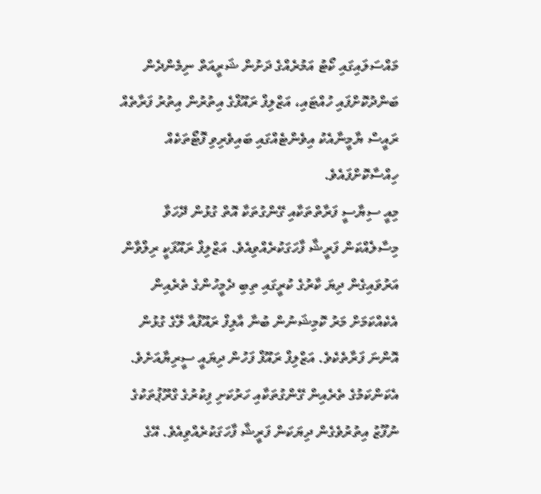މައްސަލައިގައި ކޯޓު އަމުރެއްގެ ދަށުން ޝަރީއަތް ނިމެންދެން ބަންދުކޮށްފައި ހުއްޓައި، އަޒްލިފް ރައޫފްގެ އިތުރުން އިތުރު ފަރާތެއް ރައީސް ޔާމީނާއެކު އިވެންޓެއްގައި ބައިވެރިވި ފޮޓޯތަކެއް ހިއްސާކޮށްފައެވެ.
މިއީ ސިޔާސީ ފަރާތްތަކާއި ގޭންގުތަކާ އޮތް ގުޅުން ދޭހަވާ މިސާލެއްކަން ފަރީޝާ ފާހަގަކުރެއްވިއެވެ. އަޒްލިފް ރައޫފަކީ ރިލްވާން އަރުވައިގެން ދިޔަ ކާރުގެ ކުރީގައި ތިބި ދެމީހުންގެ ތެރެއިން އެކެއްކަމަށް މަރު ކޮމިޝަނުން ބުނާ އާލިފް ރައޫފުއާ ލޭގެ ގުޅުން އޮންނަ ފަރާތެކެވެ. އަޒްލިފް ރައޫފް ފަހުން ދިޔައީ ސީރިޔާއަށެވެ.
އެކަންކަމުގެ ތެރެއިން ގޭންގުތަކާއި ހަރުކަށި ފިކުރުގެ ގްރޫޕުތަކުގެ ނުފޫޒު އިތުރުވެގެން ދިޔަކަން ފަރީޝާ ފާހަގަކުރެއްވިއެވެ. އޭގެ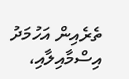ތެރެއިން އަހުމަދު އިސްމާއިލާއި،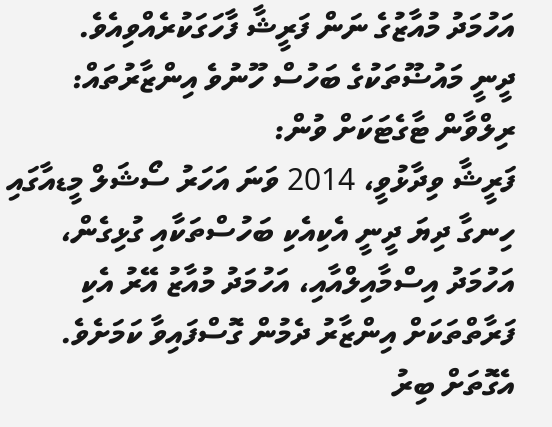އަހުމަދު މުއާޒުގެ ނަން ފަރީޝާ ފާހަގަކުރެއްވިއެވެ.
ދީނީ މައުޟޫތަކުގެ ބަހުސް ހޫނުވެ އިންޒާރުތައް: ރިލްވާން ޓާގެޓަކަށް ވުން:
ފަރީޝާ ވިދާޅުވީ، 2014 ވަނަ އަހަރު ސޯޝަލް މީޑއާގައި ހިނގާ ދިޔަ ދީނީ އެކިއެކި ބަހުސްތަކާއި ގުޅިގެން، އަހުމަދު އިސްމާއިލްއާއި، އަހުމަދު މުއާޒު އޭރު އެކި ފަރާތްތަކަށް އިންޒާރު ދެމުން ގޮސްފައިވާ ކަމަށެވެ. އެގޮތަށް ބިރު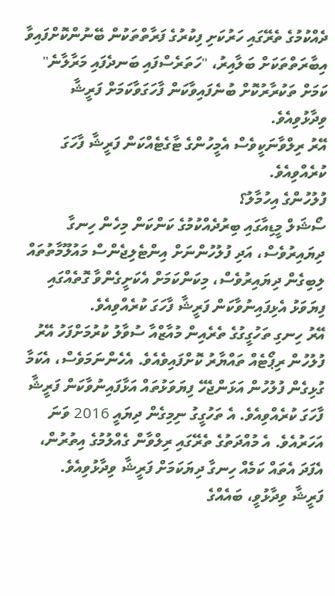ދެއްކުމުގެ ތެރޭގައި ހަރުކަށި ފިކުރުގެ ފަރާތްތަކުން ބޭނުންކޮށްފައިވާ އިބާރަތްތަކަށް ބަލާއިރު، "ހަތަރެސްފައި ބަނދެފައި މަރާލާނެ" ކަމަށް ތަކުރާރުކޮށް ބުނެފައިވާކަން ފާހަގަވާކަމަށް ފަރީޝާ ވިދާޅުވިއެވެ.
އޭރު ރިލްވާނަކީވެސް އެމީހުންގެ ޓާގެޓެއްކަން ފަރީޝާ ފާހަގަ ކުރެއްވިއެވެ.
ފުލުހުންގެ އިހުމާލު؟
ސޯޝަލް މީޑިއާގައި ބިރުދެއްކުމުގެ ކަންކަން މިހެން ހިނގާ ދިޔައިރުވެސް، އަދި ފުލުހުންނަށް އިންޓެލިޖެންސް މައުލޫމާތުތައް ލިބިގެން ދިޔައިރުވެސް، މިކަންކަމަށް އެކަށީގެންވާ ގޮތެއްގައި ފިޔަވަޅު އެޅިފައިނުވާކަން ފަރީޝާ ފާހަގަ ކުރެއްވިއެވެ.
އޭރު ހިނގި ތަހުގީގުގެ ތެރެއިން މުއާޒްއާ ސުވާލު ކުރުމަށްފަހު އޭރު ފުލުހުން ރިޕޯޓެއް ތައްޔާރު ކޮށްފައިވެއެވެ. އެހެންނަމަވެސް، އެކަމާ ގުޅިގެން ފުލުހުން އަޅަންޖެހޭ ފިޔަވަޅުތައް އަޅާފައިނުވާކަން ފަރީޝާ ފާހަގަ ކުރެއްވިއެވެ. އެ ތަހުގީގު ނިމިގެން ދިޔައީ 2016 ވަނަ އަހަރުއެވެ. އެ މުއްދަތުގެ ތެރޭގައި ރިލްވާން ގެއްލުމުގެ އިތުރުން، އެފަދަ އެތައް ކަމެއް ހިނގާ ދިޔަކަމަށް ފަރީޝާ ވިދާޅުވިއެވެ.
ފަރީޝާ ވިދާޅުވީ، ބައެއްގެ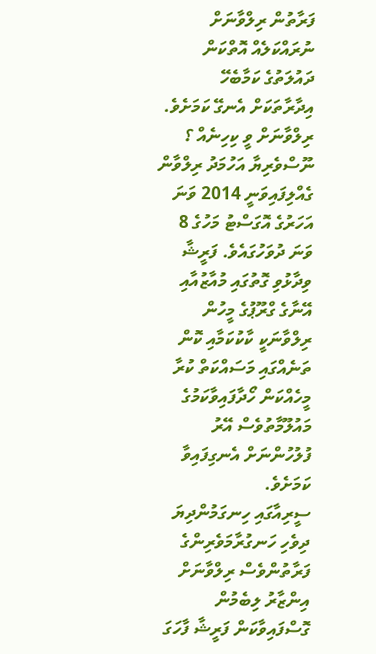ފަރާތުން ރިލްވާނަށް ނުރައްކަލެއް އޮތްކަން ދައުލަތުގެ ކަމާބެހޭ އިދާރާތަކަށް އެނގޭ ކަމަށެވެ.
ރިލްވާނަށް ވީ ކިހިނެއް ؟
ނޫސްވެރިޔާ އަހުމަދު ރިލްވާން ގެއްލިފައިވަނީ 2014 ވަނަ އަހަރުގެ އޮގަސްޓު މަހުގެ 8 ވަނަ ދުވަހުގައެވެ. ފަރީޝާ ވިދާޅުވި ގޮތުގައި މުއާޒުއާއި އޭނާގެ ގްރޫޕުގެ މީހުން ރިލްވާނަކީ ކާކުކަމާއި ކޮން ތަނެއްގައި މަސައްކަތް ކުރާ މީހެއްކަން ހޯދާފައިވާކަމުގެ މައުލޫމާތުވެސް އޭރު ފުލުހުންނަށް އެނގިފައިވާ ކަމަށެވެ.
ސީރިއާގައި ހިނގަމުންދިޔަ ދިވެހި ހަނގުރާމަވެރިންގެ ފަރާތުންވެސް ރިލްވާނަށް އިންޒާރު ލިބެމުން ގޮސްފައިވާކަން ފަރީޝާ ފާހަގަ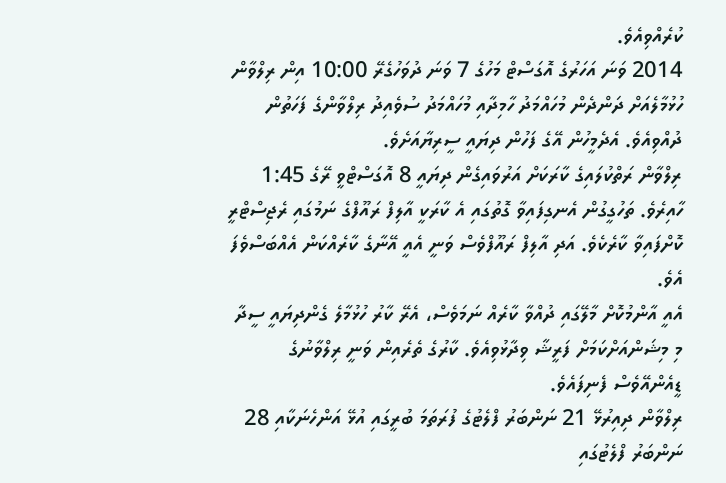ކުރެއްވިއެވެ.
2014 ވަނަ އަހަރުގެ އޮގަސްޓް މަހުގެ 7 ވަނަ ދުވަހުގެރޭ 10:00 އިން ރިލްވާން ހުޅުމާލެއަށް ދަންދެން މުހައްމަދު ހާމިދާއި މުހައްމަދު ސުވެއިދު ރިލްވާންގެ ފަހަތުން ދުއްވިއެވެ. އެދެމީހުން އޭގެ ފަހުން ދިޔައީ ސީރިޔާއަށެވެ.
ރިލްވާން ރަތްކުލައިގެ ކާރަކަށް އަރުވައިގެން ދިޔައީ 8 އޮގަސްޓްވީ ރޭގެ 1:45 ހާއިރެވެ. ތަހުގީގުން އެނގިފައިވާ ގޮތުގައި އެ ކާރަކީ އާލިފް ރައޫފްގެ ނަމުގައި ރެޖިސްޓްރީ ކޮށްފައިވާ ކާރެކެވެ. އަދި އާލިފް ރައޫފްވެސް ވަނީ އެއީ އޭނާގެ ކާރެއްކަން އެއްބަސްވެފަ އެވެ.
އެއީ އާންމުކޮށް މާލޭގައި ދުއްވާ ކާރެއް ނަމަވެސް، އެރޭ ކާރު ހުޅުމާލެ ގެންދިޔައީ ސީދާ މި މިޝަންއަށްކަމަށް ފަރީޝާ ވިދާޅުވިއެވެ. ކާރުގެ ތެރެއިން ވަނީ ރިލްވާނުގެ ޑީއެންއޭވެސް ފެނިފައެވެ.
ރިލްވާން ދިއިރުޅޭ 21 ނަންބަރު ފްލެޓުގެ ފުރަތަމަ ބުރީގައި އުޅޭ އަންހެނަކާއި 28 ނަންބަރު ފްލެޓުގައި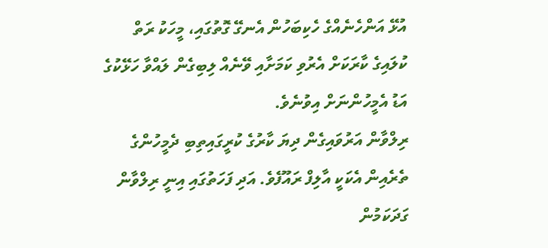އުޅޭ އަންހެނެއްގެ ހެކިބަހުން އެނގޭ ގޮތުގައި، މީހަކު ރަތް ކުލައިގެ ކާރަކަށް އެރުވި ކަމަށާއި ވޭނެއް ލިބިގެން ލައްވާ ހަޅޭކުގެ އަޑު އެމީހުންނަށް އިވުނެވެ.
ރިލްވާން އަރުވައިގެން ދިޔަ ކާރުގެ ކުރީގައިތިބި ދެމީހުންގެ ތެރެއިން އެކަކީ އާލިފް ރައޫފެވެ. އަދި ފަހަތުގައި އިނީ ރިލްވާން ގަދަކަމުން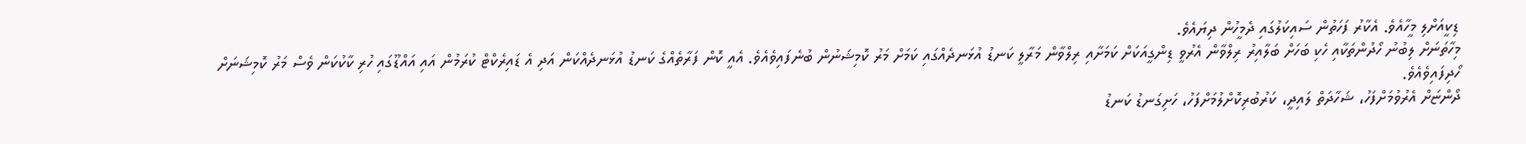ޑިކީއަށްލި މީހާއެވެ. އެކާރު ފަހަތުން ސައިކަލުގައި ދެމީހުން ދިޔައެވެ.
މިހާތަނަށް ލިބުނު ހޯދުންތަކާއި ހެކި ބަހަށް ބަލާއިރު ރިލްވާން އެރުވީ ޑިންގީއަކަށް ކަމަށާއި ރިލްވާން މަރާލީ ކަނޑު އުޅަނދެއްގައި ކަމަށް މަރު ކޮމިޝަނުން ބުނެފައިވެއެވެ. އެއީ ކޮން ފަރާތެއްގެ ކަނޑު އުޅަނދެއްކަން އަދި އެ ޑައިރެކްޓް ކުރަމުން އައި އައްޑޫގައި ހުރި ކާކުކަން ވެސް މަރު ކޮމިޝަނަށް ހޯދިފައިވެއެވެ.
ދޯންޏަށް އެރުވުމަށްފަހު، ޝަހާދަތް ލައިދީ، ކަރުބުރިކޮށްލުމަށްފަހު، ހަށިގަނޑު ކަނޑު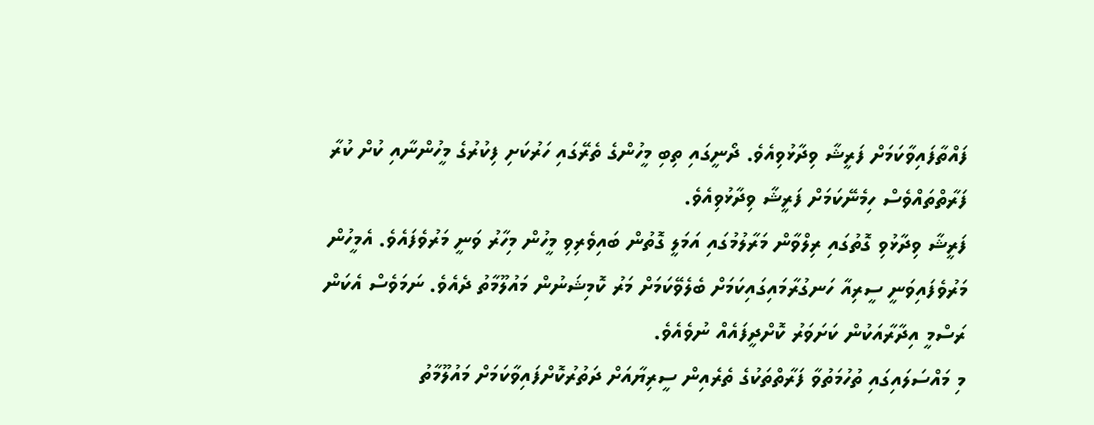ފައްތާފައިވާކަމަށް ފަރީޝާ ވިދާޅުވިއެވެ. ދޯނީގައި ތިބި މީހުންގެ ތެރޭގައި ހަރުކަށި ފިކުރުގެ މީހުންނާއި ކުށް ކުރާ ފަރާތްތައްވެސް ހިމެނޭކަމަށް ފަރީޝާ ވިދާޅުވިއެވެ.
ފަރީޝާ ވިދާޅުވި ގޮތުގައި ރިލްވާން މަރާލުމުގައި އަމަލީ ގޮތުން ބައިވެރިވި މީހުން މިހާރު ވަނީ މަރުވެފައެވެ. އެމީހުން މަރުވެފައިވަނީ ސީރިއާ ހަނގުރާމައިގައިކަމަށް ބެލެވޭކަމަށް މަރު ކޮމިޝަނުން މައުލޫމާތު ދެއެވެ. ނަމަވެސް އެކަން ރަސްމީ އިދާރާއަކުން ކަށަވަރު ކޮށްދީފައެއް ނުވެއެވެ.
މި މައްސަލައިގައި ތުހުމަތުވާ ފަރާތްތަކުގެ ތެރެއިން ސީރިޔާއަށް ދަތުރުކޮށްފައިވާކަމަށް މައުލޫމާތު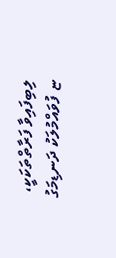ލިބިފައިވާ ފަރާތްތަކަކީ، ޏ ފުވައްމުލަކު ދަނޑިމަގު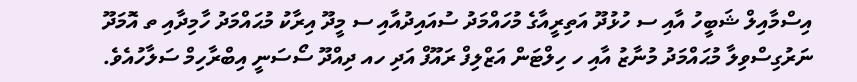އިސްމާއިލް ޝަބީހު އާއި ސ ހުޅުދޫ އަތިރީއާގެ މުހައްމަދު ސުއައިދުއާއި ސ މީދޫ އިރާކު މުޙައްމަދު ހާމިދާއި ތ އޮމަދޫ ނަރުގިސްވިލާ މުޙައްމަދު މުނާޒު އާއި ހ ހިލްޓަން އަޒްލިފް ރައޫފް އަދި ހއ ދިއްދޫ ސޯސަނީ އިބްރާހިމް ސަލާހުއެވެ.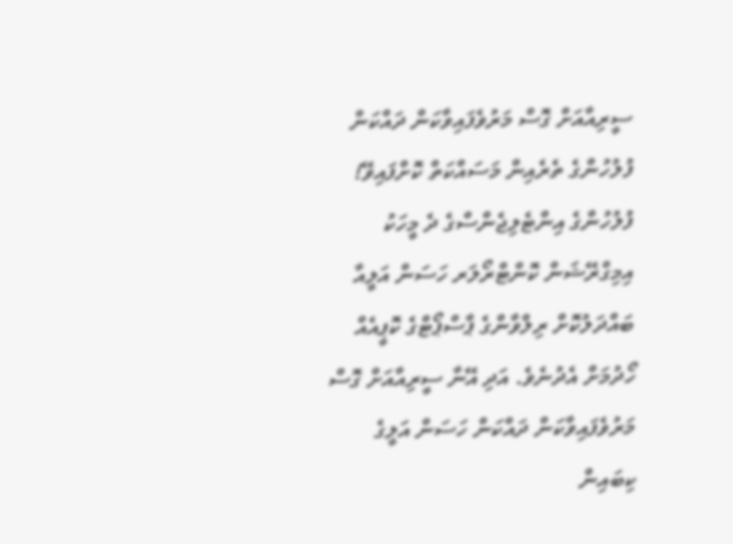ސީރިއާއަށް ގޮސް މަރުވެފައިވާކަން ދައްކަން ފުލުހުންގެ ތެރެއިން މަސައްކަތް ކޮށްފައިވޭ!
ފުލުހުންގެ އިންޓެލިޖެންސްގެ ދެ މީހަކު އިމިގްރޭޝަން ކޮންޓްރޯލަރ ހަސަން އަލީއާ ބައްދަލުކޮށް ރިލްވާންގެ ޕާސްޕޯޓްގެ ކޮޕީއެއް ހޯދުމަށް އެދުނެވެ. އަދި އޭނާ ސީރިއާއަށް ގޮސް މަރުވެފައިވާކަން ދައްކަން ހަސަން އަލީގެ ކިބައިން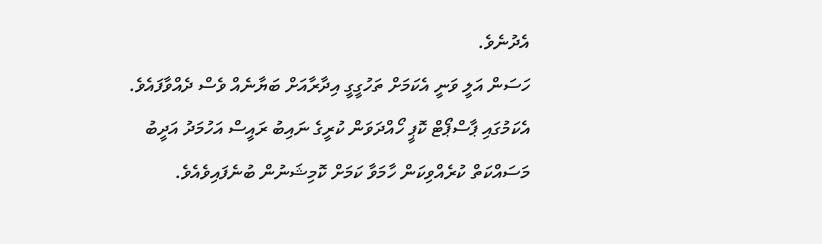އެދުނެވެ.
ހަސަން އަލީ ވަނީ އެކަމަށް ތަހުގީގީ އިދާރާއަށް ބަޔާނެއް ވެސް ދެއްވާފައެވެ. އެކަމުގައި ޕާސްޕޯޓް ކޮޕީ ހޯއްދަވަން ކުރީގެ ނައިބު ރައީސް އަހުމަދު އަދީބު މަސައްކަތް ކުރެއްވިކަން ހާމަވާ ކަމަށް ކޮމިޝަނުން ބުނެފައިވެއެވެ.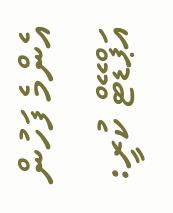އެންމެ ފަހުން އަޕްޑޭޓް ކުރީ: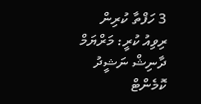3 ހަފްތާ ކުރިން
ރިވިއު ކުރީ: މަރްޔަމް ދާނިޝް ނަޝީދު
ކޮމެންޓް